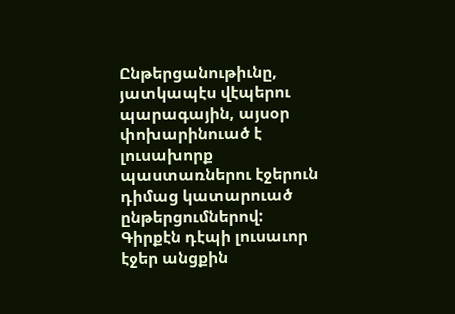Ընթերցանութիւնը, յատկապէս վէպերու պարագային, այսօր փոխարինուած է լուսախորք պաստառներու էջերուն դիմաց կատարուած ընթերցումներով: Գիրքէն դէպի լուսաւոր էջեր անցքին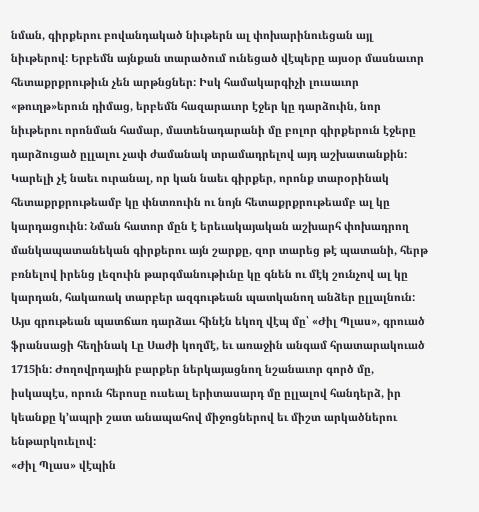նման, գիրքերու բովանդակած նիւթերն ալ փոխարինուեցան այլ նիւթերով: Երբեմն այնքան տարածում ունեցած վէպերը այսօր մասնաւոր հետաքրքրութիւն չեն արթնցներ: Իսկ համակարգիչի լուսաւոր «թուղթ»երուն դիմաց, երբեմն հազարաւոր էջեր կը դարձուին, նոր նիւթերու որոնման համար, մատենադարանի մը բոլոր գիրքերուն էջերը դարձուցած ըլլալու չափ ժամանակ տրամադրելով այդ աշխատանքին:
Կարելի չէ նաեւ ուրանալ, որ կան նաեւ գիրքեր, որոնք տարօրինակ հետաքրքրութեամբ կը փնտռուին ու նոյն հետաքրքրութեամբ ալ կը կարդացուին: Նման հատոր մըն է երեւակայական աշխարհ փոխադրող մանկապատանեկան գիրքերու այն շարքը, զոր տարեց թէ պատանի, հերթ բռնելով իրենց լեզուին թարգմանութիւնը կը գնեն ու մէկ շունչով ալ կը կարդան, հակառակ տարբեր ազգութեան պատկանող անձեր ըլլալնուն:
Այս գրութեան պատճառ դարձաւ հինէն եկող վէպ մը՝ «Ժիլ Պլաս», գրուած ֆրանսացի հեղինակ Լը Սաժի կողմէ, եւ առաջին անգամ հրատարակուած 1715ին: Ժողովրդային բարքեր ներկայացնող նշանաւոր գործ մը, իսկապէս, որուն հերոսը ուսեալ երիտասարդ մը ըլլալով հանդերձ, իր կեանքը կ’ապրի շատ անապահով միջոցներով եւ միշտ արկածներու ենթարկուելով:
«Ժիլ Պլաս» վէպին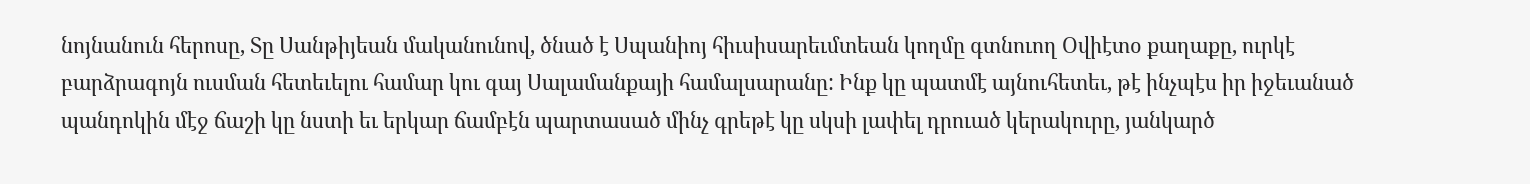նոյնանուն հերոսը, Տը Սանթիյեան մականունով, ծնած է Սպանիոյ հիւսիսարեւմտեան կողմը գտնուող Օվիէտօ քաղաքը, ուրկէ բարձրագոյն ուսման հետեւելու համար կու գայ Սալամանքայի համալսարանը: Ինք կը պատմէ այնուհետեւ, թէ ինչպէս իր իջեւանած պանդոկին մէջ ճաշի կը նստի եւ երկար ճամբէն պարտասած մինչ գրեթէ կը սկսի լափել դրուած կերակուրը, յանկարծ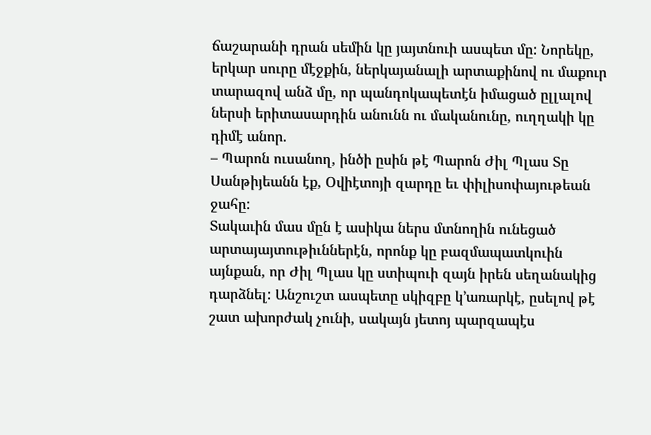ճաշարանի դրան սեմին կը յայտնուի ասպետ մը: Նորեկը, երկար սուրը մէջքին, ներկայանալի արտաքինով ու մաքուր տարազով անձ մը, որ պանդոկապետէն իմացած ըլլալով ներսի երիտասարդին անունն ու մականունը, ուղղակի կը դիմէ անոր.
– Պարոն ուսանող, ինծի ըսին թէ Պարոն Ժիլ Պլաս Տը Սանթիյեանն էք, Օվիէտոյի զարդը եւ փիլիսոփայութեան ջահը:
Տակաւին մաս մըն է ասիկա ներս մտնողին ունեցած արտայայտութիւններէն, որոնք կը բազմապատկուին այնքան, որ Ժիլ Պլաս կը ստիպուի զայն իրեն սեղանակից դարձնել: Անշուշտ ասպետը սկիզբը կ’առարկէ, ըսելով թէ շատ ախորժակ չունի, սակայն յետոյ պարզապէս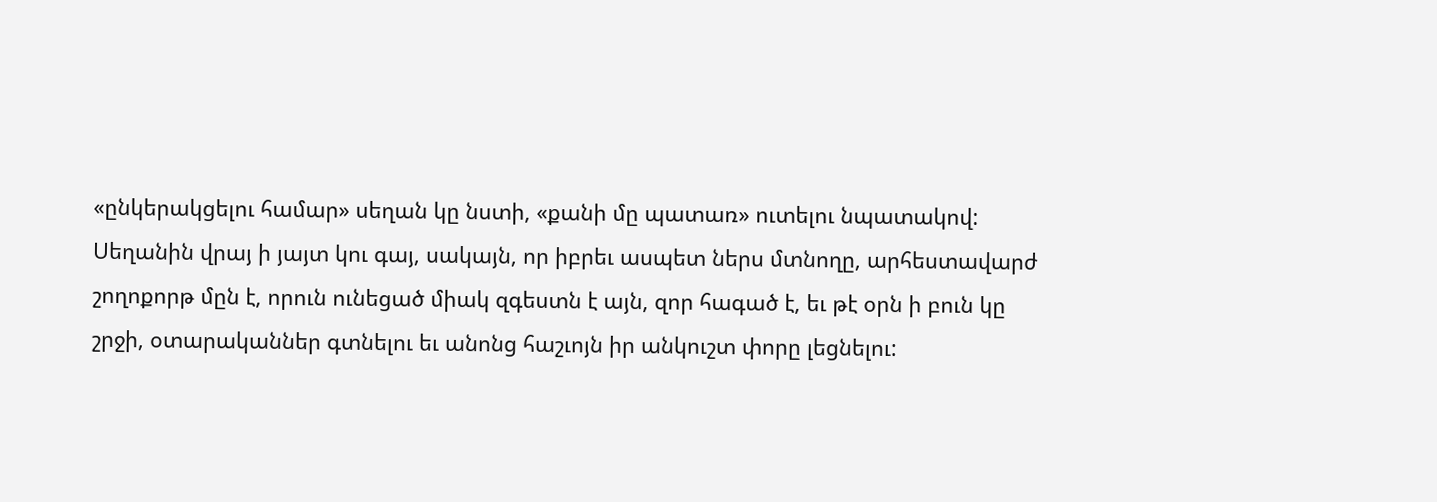«ընկերակցելու համար» սեղան կը նստի, «քանի մը պատառ» ուտելու նպատակով:
Սեղանին վրայ ի յայտ կու գայ, սակայն, որ իբրեւ ասպետ ներս մտնողը, արհեստավարժ շողոքորթ մըն է, որուն ունեցած միակ զգեստն է այն, զոր հագած է, եւ թէ օրն ի բուն կը շրջի, օտարականներ գտնելու եւ անոնց հաշւոյն իր անկուշտ փորը լեցնելու: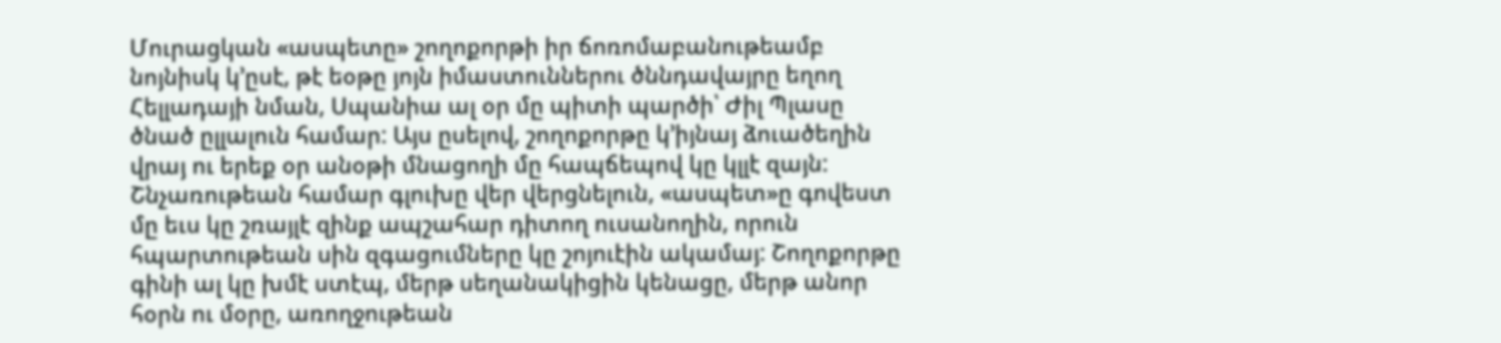Մուրացկան «ասպետը» շողոքորթի իր ճոռոմաբանութեամբ նոյնիսկ կ’ըսէ, թէ եօթը յոյն իմաստուններու ծննդավայրը եղող Հելլադայի նման, Սպանիա ալ օր մը պիտի պարծի՝ Ժիլ Պլասը ծնած ըլլալուն համար: Այս ըսելով, շողոքորթը կ’իյնայ ձուածեղին վրայ ու երեք օր անօթի մնացողի մը հապճեպով կը կլլէ զայն: Շնչառութեան համար գլուխը վեր վերցնելուն, «ասպետ»ը գովեստ մը եւս կը շռայլէ զինք ապշահար դիտող ուսանողին, որուն հպարտութեան սին զգացումները կը շոյուէին ակամայ: Շողոքորթը գինի ալ կը խմէ ստէպ, մերթ սեղանակիցին կենացը, մերթ անոր հօրն ու մօրը, առողջութեան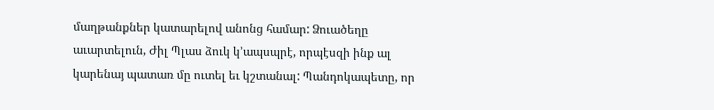մաղթանքներ կատարելով անոնց համար: Ձուածեղը աւարտելուն, Ժիլ Պլաս ձուկ կ’ապսպրէ, որպէսզի ինք ալ կարենայ պատառ մը ուտել եւ կշտանալ: Պանդոկապետը, որ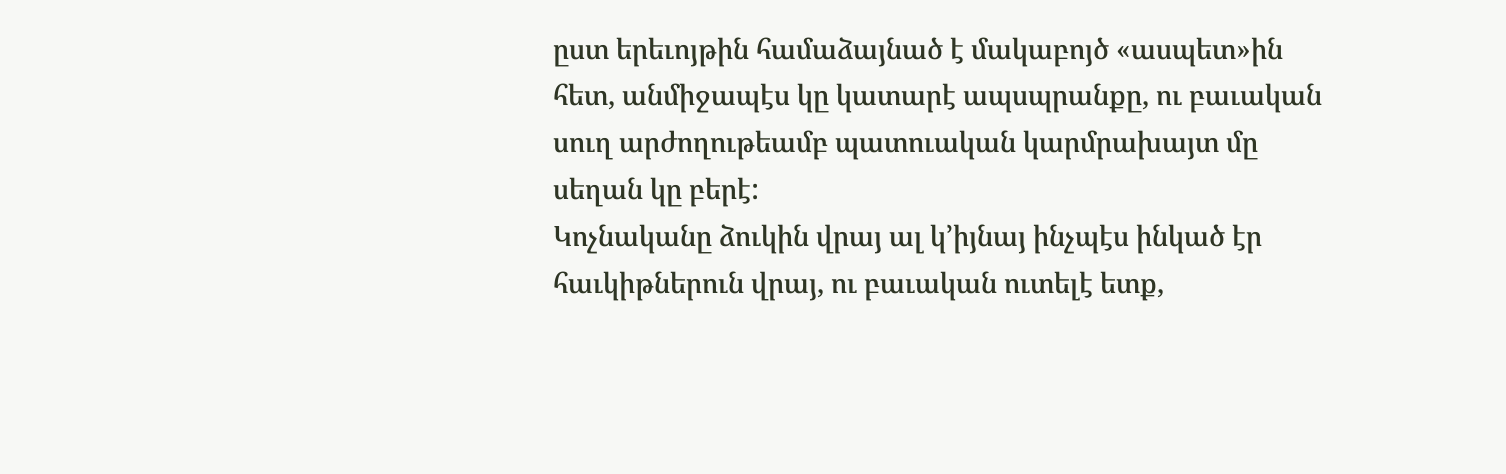ըստ երեւոյթին համաձայնած է մակաբոյծ «ասպետ»ին հետ, անմիջապէս կը կատարէ ապսպրանքը, ու բաւական սուղ արժողութեամբ պատուական կարմրախայտ մը սեղան կը բերէ:
Կոչնականը ձուկին վրայ ալ կ’իյնայ ինչպէս ինկած էր հաւկիթներուն վրայ, ու բաւական ուտելէ ետք,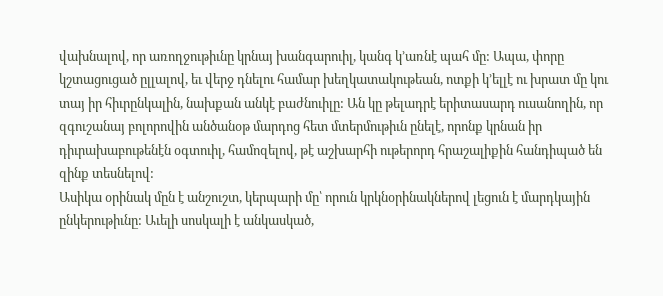վախնալով, որ առողջութիւնը կրնայ խանգարուիլ, կանգ կ’առնէ պահ մը: Ապա, փորը կշտացուցած ըլլալով, եւ վերջ դնելու համար խեղկատակութեան, ոտքի կ’ելլէ ու խրատ մը կու տայ իր հիւրընկալին, նախքան անկէ բաժնուիլը: Ան կը թելադրէ երիտասարդ ուսանողին, որ զգուշանայ բոլորովին անծանօթ մարդոց հետ մտերմութիւն ընելէ, որոնք կրնան իր դիւրախաբութենէն օգտուիլ, համոզելով, թէ աշխարհի ութերորդ հրաշալիքին հանդիպած են զինք տեսնելով:
Ասիկա օրինակ մըն է անշուշտ, կերպարի մը՝ որուն կրկնօրինակներով լեցուն է մարդկային ընկերութիւնը: Աւելի սոսկալի է անկասկած,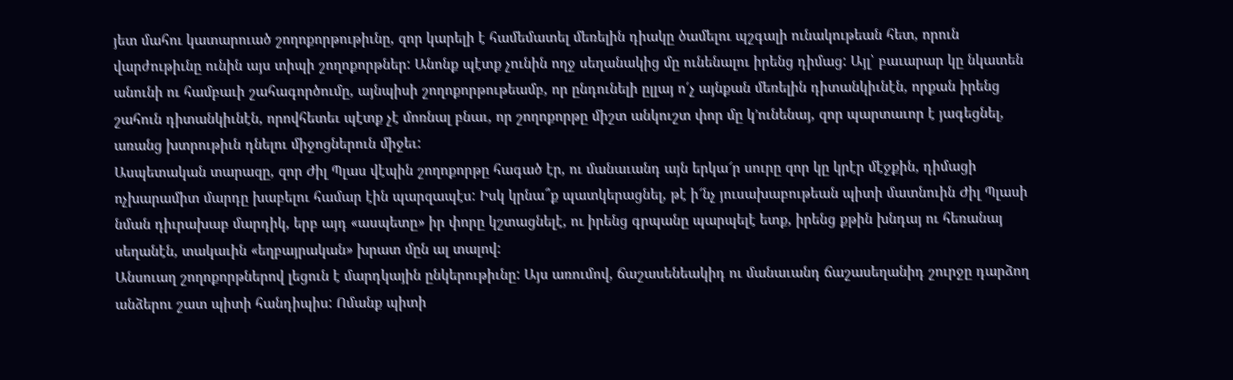յետ մահու կատարուած շողոքորթութիւնը, զոր կարելի է համեմատել մեռելին դիակը ծամելու պշգալի ունակութեան հետ, որուն վարժութիւնը ունին այս տիպի շողոքորթներ: Անոնք պէտք չունին ողջ սեղանակից մը ունենալու իրենց դիմաց: Այլ՝ բաւարար կը նկատեն անունի ու համբաւի շահագործումը, այնպիսի շողոքորթութեամբ, որ ընդունելի ըլլայ ո՛չ այնքան մեռելին դիտանկիւնէն, որքան իրենց շահուն դիտանկիւնէն, որովհետեւ պէտք չէ մոռնալ բնաւ, որ շողոքորթը միշտ անկուշտ փոր մը կ’ունենայ, զոր պարտաւոր է յագեցնել, առանց խտրութիւն դնելու միջոցներուն միջեւ:
Ասպետական տարազը, զոր Ժիլ Պլաս վէպին շողոքորթը հագած էր, ու մանաւանդ այն երկա՜ր սուրը զոր կը կրէր մէջքին, դիմացի ոչխարամիտ մարդը խաբելու համար էին պարզապէս: Իսկ կրնա՞ք պատկերացնել, թէ ի՜նչ յուսախաբութեան պիտի մատնուին Ժիլ Պլասի նման դիւրախաբ մարդիկ, երբ այդ «ասպետը» իր փորը կշտացնելէ, ու իրենց գրպանը պարպելէ ետք, իրենց քթին խնդայ ու հեռանայ սեղանէն, տակաւին «եղբայրական» խրատ մըն ալ տալով:
Անսուաղ շողոքորթներով լեցուն է մարդկային ընկերութիւնը: Այս առումով, ճաշասենեակիդ ու մանաւանդ ճաշասեղանիդ շուրջը դարձող անձերու շատ պիտի հանդիպիս: Ոմանք պիտի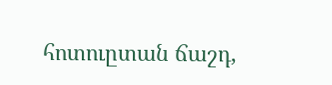հոտուըտան ճաշդ,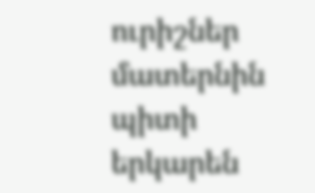ուրիշներ մատերնին պիտի երկարեն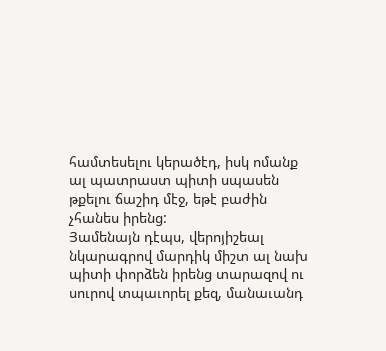համտեսելու կերածէդ, իսկ ոմանք ալ պատրաստ պիտի սպասեն թքելու ճաշիդ մէջ, եթէ բաժին չհանես իրենց:
Յամենայն դէպս, վերոյիշեալ նկարագրով մարդիկ միշտ ալ նախ պիտի փորձեն իրենց տարազով ու սուրով տպաւորել քեզ, մանաւանդ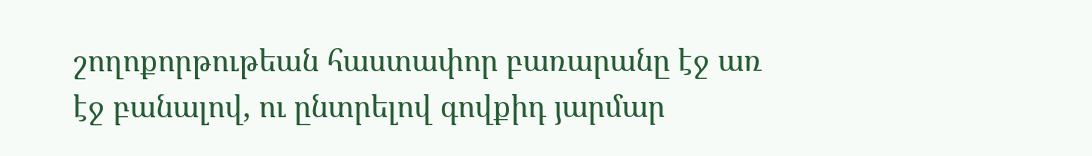շողոքորթութեան հաստափոր բառարանը էջ առ էջ բանալով, ու ընտրելով գովքիդ յարմար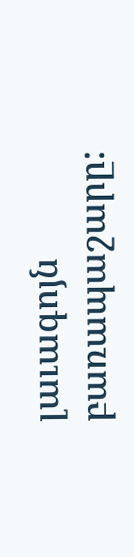լաւագոյն բառապաշարը: